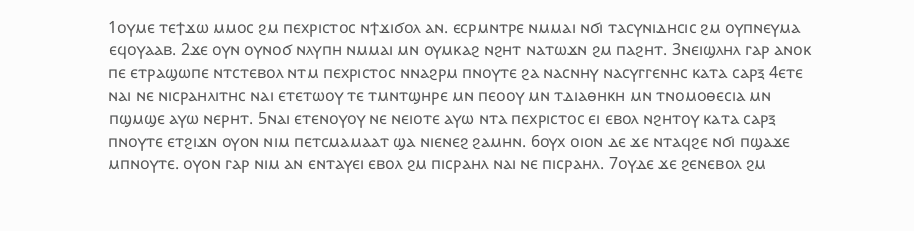1ⲟⲩⲙⲉ ⲧⲉϯϫⲱ ⲙⲙⲟⲥ ϩⲙ ⲡⲉⲭⲣⲓⲥⲧⲟⲥ ⲛϯϫⲓϭⲟⲗ ⲁⲛ. ⲉⲥⲣⲙⲛⲧⲣⲉ ⲛⲙⲙⲁⲓ ⲛϭⲓ ⲧⲁⲥⲩⲛⲓⲇⲏⲥⲓⲥ ϩⲙ ⲟⲩⲡⲛⲉⲩⲙⲁ ⲉϥⲟⲩⲁⲁⲃ. 2ϫⲉ ⲟⲩⲛ ⲟⲩⲛⲟϭ ⲛⲗⲩⲡⲏ ⲛⲙⲙⲁⲓ ⲙⲛ ⲟⲩⲙⲕⲁϩ ⲛϩⲏⲧ ⲛⲁⲧⲱϫⲛ ϩⲙ ⲡⲁϩⲏⲧ. 3ⲛⲉⲓϣⲗⲏⲗ ⲅⲁⲣ ⲁⲛⲟⲕ ⲡⲉ ⲉⲧⲣⲁϣⲱⲡⲉ ⲛⲧⲥⲧⲉⲃⲟⲗ ⲛⲧⲙ ⲡⲉⲭⲣⲓⲥⲧⲟⲥ ⲛⲛⲁϩⲣⲙ ⲡⲛⲟⲩⲧⲉ ϩⲁ ⲛⲁⲥⲛⲏⲩ ⲛⲁⲥⲩⲅⲅⲉⲛⲏⲥ ⲕⲁⲧⲁ ⲥⲁⲣⲝ 4ⲉⲧⲉ ⲛⲁⲓ ⲛⲉ ⲛⲓⲥⲣⲁⲏⲗⲓⲧⲏⲥ ⲛⲁⲓ ⲉⲧⲉⲧⲱⲟⲩ ⲧⲉ ⲧⲙⲛⲧϣⲏⲣⲉ ⲙⲛ ⲡⲉⲟⲟⲩ ⲙⲛ ⲧⲇⲓⲁⲑⲏⲕⲏ ⲙⲛ ⲧⲛⲟⲙⲟⲑⲉⲥⲓⲁ ⲙⲛ ⲡϣⲙϣⲉ ⲁⲩⲱ ⲛⲉⲣⲏⲧ. 5ⲛⲁⲓ ⲉⲧⲉⲛⲟⲩⲟⲩ ⲛⲉ ⲛⲉⲓⲟⲧⲉ ⲁⲩⲱ ⲛⲧⲁ ⲡⲉⲭⲣⲓⲥⲧⲟⲥ ⲉⲓ ⲉⲃⲟⲗ ⲛϩⲏⲧⲟⲩ ⲕⲁⲧⲁ ⲥⲁⲣⲝ ⲡⲛⲟⲩⲧⲉ ⲉⲧϩⲓϫⲛ ⲟⲩⲟⲛ ⲛⲓⲙ ⲡⲉⲧⲥⲙⲁⲙⲁⲁⲧ ϣⲁ ⲛⲓⲉⲛⲉϩ ϩⲁⲙⲏⲛ. 6ⲟⲩⲭ ⲟⲓⲟⲛ ⲇⲉ ϫⲉ ⲛⲧⲁϥϩⲉ ⲛϭⲓ ⲡϣⲁϫⲉ ⲙⲡⲛⲟⲩⲧⲉ. ⲟⲩⲟⲛ ⲅⲁⲣ ⲛⲓⲙ ⲁⲛ ⲉⲛⲧⲁⲩⲉⲓ ⲉⲃⲟⲗ ϩⲙ ⲡⲓⲥⲣⲁⲏⲗ ⲛⲁⲓ ⲛⲉ ⲡⲓⲥⲣⲁⲏⲗ. 7ⲟⲩⲇⲉ ϫⲉ ϩⲉⲛⲉⲃⲟⲗ ϩⲙ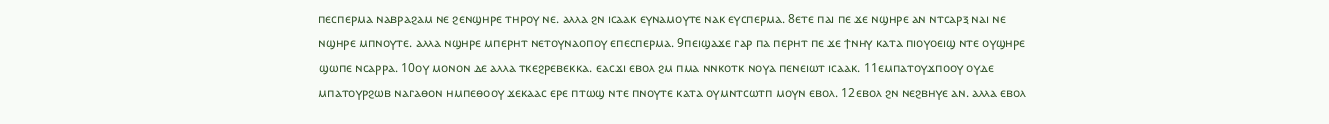ⲡⲉⲥⲡⲉⲣⲙⲁ ⲛⲁⲃⲣⲁϩⲁⲙ ⲛⲉ ϩⲉⲛϣⲏⲣⲉ ⲧⲏⲣⲟⲩ ⲛⲉ. ⲁⲗⲗⲁ ϩⲛ ⲓⲥⲁⲁⲕ ⲉⲩⲛⲁⲙⲟⲩⲧⲉ ⲛⲁⲕ ⲉⲩⲥⲡⲉⲣⲙⲁ. 8ⲉⲧⲉ ⲡⲁⲓ ⲡⲉ ϫⲉ ⲛϣⲏⲣⲉ ⲁⲛ ⲛⲧⲥⲁⲣⲝ ⲛⲁⲓ ⲛⲉ ⲛϣⲏⲣⲉ ⲙⲡⲛⲟⲩⲧⲉ. ⲁⲗⲗⲁ ⲛϣⲏⲣⲉ ⲙⲡⲉⲣⲏⲧ ⲛⲉⲧⲟⲩⲛⲁⲟⲡⲟⲩ ⲉⲡⲉⲥⲡⲉⲣⲙⲁ. 9ⲡⲉⲓϣⲁϫⲉ ⲅⲁⲣ ⲡⲁ ⲡⲉⲣⲏⲧ ⲡⲉ ϫⲉ ϯⲛⲏⲩ ⲕⲁⲧⲁ ⲡⲓⲟⲩⲟⲉⲓϣ ⲛⲧⲉ ⲟⲩϣⲏⲣⲉ ϣⲱⲡⲉ ⲛⲥⲁⲣⲣⲁ. 10ⲟⲩ ⲙⲟⲛⲟⲛ ⲇⲉ ⲁⲗⲗⲁ ⲧⲕⲉϩⲣⲉⲃⲉⲕⲕⲁ. ⲉⲁⲥϫⲓ ⲉⲃⲟⲗ ϩⲙ ⲡⲙⲁ ⲛⲛⲕⲟⲧⲕ ⲛⲟⲩⲁ ⲡⲉⲛⲉⲓⲱⲧ ⲓⲥⲁⲁⲕ. 11ⲉⲙⲡⲁⲧⲟⲩϫⲡⲟⲟⲩ ⲟⲩⲇⲉ ⲙⲡⲁⲧⲟⲩⲣϩⲱⲃ ⲛⲁⲅⲁⲑⲟⲛ ⲏⲙⲡⲉⲑⲟⲟⲩ ϫⲉⲕⲁⲁⲥ ⲉⲣⲉ ⲡⲧⲱϣ ⲛⲧⲉ ⲡⲛⲟⲩⲧⲉ ⲕⲁⲧⲁ ⲟⲩⲙⲛⲧⲥⲱⲧⲡ ⲙⲟⲩⲛ ⲉⲃⲟⲗ. 12ⲉⲃⲟⲗ ϩⲛ ⲛⲉϩⲃⲏⲩⲉ ⲁⲛ. ⲁⲗⲗⲁ ⲉⲃⲟⲗ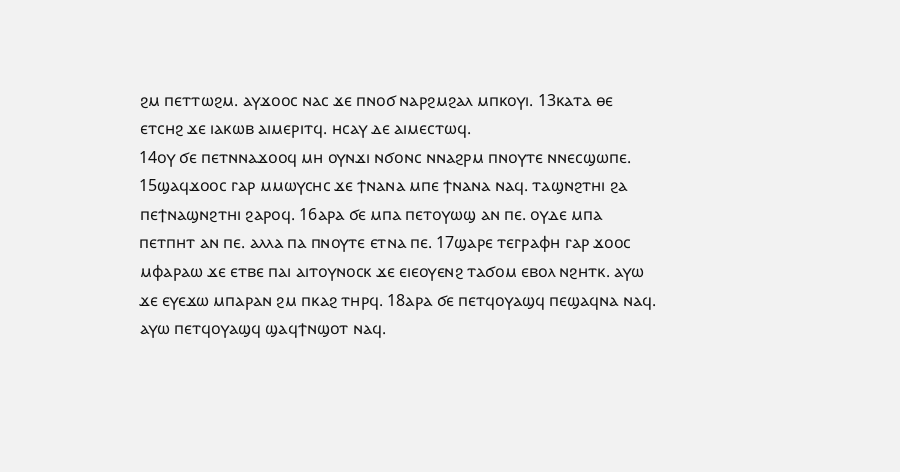ϩⲙ ⲡⲉⲧⲧⲱϩⲙ. ⲁⲩϫⲟⲟⲥ ⲛⲁⲥ ϫⲉ ⲡⲛⲟϭ ⲛⲁⲣϩⲙϩⲁⲗ ⲙⲡⲕⲟⲩⲓ. 13ⲕⲁⲧⲁ ⲑⲉ ⲉⲧⲥⲏϩ ϫⲉ ⲓⲁⲕⲱⲃ ⲁⲓⲙⲉⲣⲓⲧϥ. ⲏⲥⲁⲩ ⲇⲉ ⲁⲓⲙⲉⲥⲧⲱϥ.
14ⲟⲩ ϭⲉ ⲡⲉⲧⲛⲛⲁϫⲟⲟϥ ⲙⲏ ⲟⲩⲛϫⲓ ⲛϭⲟⲛⲥ ⲛⲛⲁϩⲣⲙ ⲡⲛⲟⲩⲧⲉ ⲛⲛⲉⲥϣⲱⲡⲉ. 15ϣⲁϥϫⲟⲟⲥ ⲅⲁⲣ ⲙⲙⲱⲩⲥⲏⲥ ϫⲉ ϯⲛⲁⲛⲁ ⲙⲡⲉ ϯⲛⲁⲛⲁ ⲛⲁϥ. ⲧⲁϣⲛϩⲧⲏⲓ ϩⲁ ⲡⲉϯⲛⲁϣⲛϩⲧⲏⲓ ϩⲁⲣⲟϥ. 16ⲁⲣⲁ ϭⲉ ⲙⲡⲁ ⲡⲉⲧⲟⲩⲱϣ ⲁⲛ ⲡⲉ. ⲟⲩⲇⲉ ⲙⲡⲁ ⲡⲉⲧⲡⲏⲧ ⲁⲛ ⲡⲉ. ⲁⲗⲗⲁ ⲡⲁ ⲡⲛⲟⲩⲧⲉ ⲉⲧⲛⲁ ⲡⲉ. 17ϣⲁⲣⲉ ⲧⲉⲅⲣⲁⲫⲏ ⲅⲁⲣ ϫⲟⲟⲥ ⲙⲫⲁⲣⲁⲱ ϫⲉ ⲉⲧⲃⲉ ⲡⲁⲓ ⲁⲓⲧⲟⲩⲛⲟⲥⲕ ϫⲉ ⲉⲓⲉⲟⲩⲉⲛϩ ⲧⲁϭⲟⲙ ⲉⲃⲟⲗ ⲛϩⲏⲧⲕ. ⲁⲩⲱ ϫⲉ ⲉⲩⲉϫⲱ ⲙⲡⲁⲣⲁⲛ ϩⲙ ⲡⲕⲁϩ ⲧⲏⲣϥ. 18ⲁⲣⲁ ϭⲉ ⲡⲉⲧϥⲟⲩⲁϣϥ ⲡⲉϣⲁϥⲛⲁ ⲛⲁϥ. ⲁⲩⲱ ⲡⲉⲧϥⲟⲩⲁϣϥ ϣⲁϥϯⲛϣⲟⲧ ⲛⲁϥ.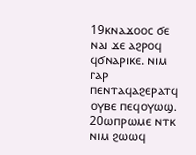19ⲕⲛⲁϫⲟⲟⲥ ϭⲉ ⲛⲁⲓ ϫⲉ ⲁϩⲣⲟϥ ϥϭⲛⲁⲣⲓⲕⲉ. ⲛⲓⲙ ⲅⲁⲣ ⲡⲉⲛⲧⲁϥⲁϩⲉⲣⲁⲧϥ ⲟⲩⲃⲉ ⲡⲉϥⲟⲩⲱϣ. 20ⲱⲡⲣⲱⲙⲉ ⲛⲧⲕ ⲛⲓⲙ ϩⲱⲱϥ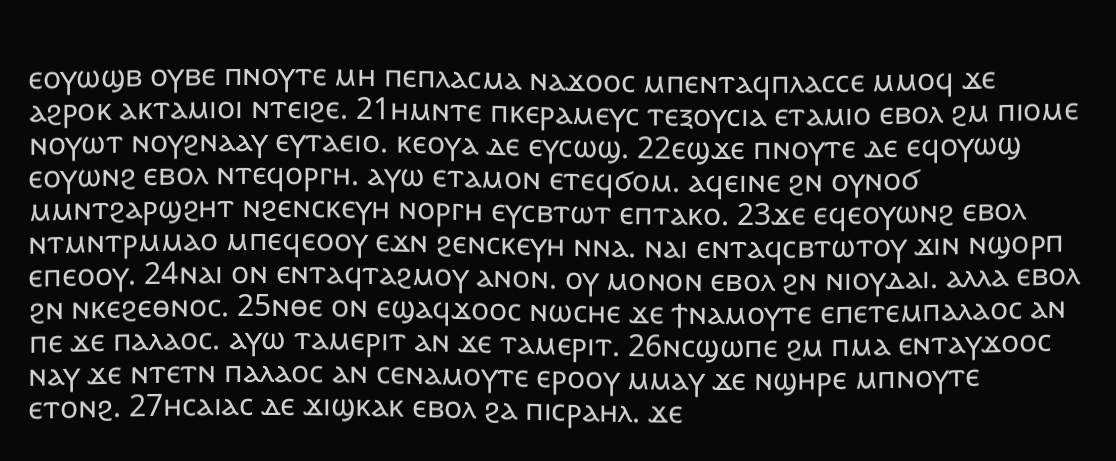ⲉⲟⲩⲱϣⲃ ⲟⲩⲃⲉ ⲡⲛⲟⲩⲧⲉ ⲙⲏ ⲡⲉⲡⲗⲁⲥⲙⲁ ⲛⲁϫⲟⲟⲥ ⲙⲡⲉⲛⲧⲁϥⲡⲗⲁⲥⲥⲉ ⲙⲙⲟϥ ϫⲉ ⲁϩⲣⲟⲕ ⲁⲕⲧⲁⲙⲓⲟⲓ ⲛⲧⲉⲓϩⲉ. 21ⲏⲙⲛⲧⲉ ⲡⲕⲉⲣⲁⲙⲉⲩⲥ ⲧⲉⲝⲟⲩⲥⲓⲁ ⲉⲧⲁⲙⲓⲟ ⲉⲃⲟⲗ ϩⲙ ⲡⲓⲟⲙⲉ ⲛⲟⲩⲱⲧ ⲛⲟⲩϩⲛⲁⲁⲩ ⲉⲩⲧⲁⲉⲓⲟ. ⲕⲉⲟⲩⲁ ⲇⲉ ⲉⲩⲥⲱϣ. 22ⲉϣϫⲉ ⲡⲛⲟⲩⲧⲉ ⲇⲉ ⲉϥⲟⲩⲱϣ ⲉⲟⲩⲱⲛϩ ⲉⲃⲟⲗ ⲛⲧⲉϥⲟⲣⲅⲏ. ⲁⲩⲱ ⲉⲧⲁⲙⲟⲛ ⲉⲧⲉϥϭⲟⲙ. ⲁϥⲉⲓⲛⲉ ϩⲛ ⲟⲩⲛⲟϭ ⲙⲙⲛⲧϩⲁⲣϣϩⲏⲧ ⲛϩⲉⲛⲥⲕⲉⲩⲏ ⲛⲟⲣⲅⲏ ⲉⲩⲥⲃⲧⲱⲧ ⲉⲡⲧⲁⲕⲟ. 23ϫⲉ ⲉϥⲉⲟⲩⲱⲛϩ ⲉⲃⲟⲗ ⲛⲧⲙⲛⲧⲣⲙⲙⲁⲟ ⲙⲡⲉϥⲉⲟⲟⲩ ⲉϫⲛ ϩⲉⲛⲥⲕⲉⲩⲏ ⲛⲛⲁ. ⲛⲁⲓ ⲉⲛⲧⲁϥⲥⲃⲧⲱⲧⲟⲩ ϫⲓⲛ ⲛϣⲟⲣⲡ ⲉⲡⲉⲟⲟⲩ. 24ⲛⲁⲓ ⲟⲛ ⲉⲛⲧⲁϥⲧⲁϩⲙⲟⲩ ⲁⲛⲟⲛ. ⲟⲩ ⲙⲟⲛⲟⲛ ⲉⲃⲟⲗ ϩⲛ ⲛⲓⲟⲩⲇⲁⲓ. ⲁⲗⲗⲁ ⲉⲃⲟⲗ ϩⲛ ⲛⲕⲉϩⲉⲑⲛⲟⲥ. 25ⲛⲑⲉ ⲟⲛ ⲉϣⲁϥϫⲟⲟⲥ ⲛⲱⲥⲏⲉ ϫⲉ ϯⲛⲁⲙⲟⲩⲧⲉ ⲉⲡⲉⲧⲉⲙⲡⲁⲗⲁⲟⲥ ⲁⲛ ⲡⲉ ϫⲉ ⲡⲁⲗⲁⲟⲥ. ⲁⲩⲱ ⲧⲁⲙⲉⲣⲓⲧ ⲁⲛ ϫⲉ ⲧⲁⲙⲉⲣⲓⲧ. 26ⲛⲥϣⲱⲡⲉ ϩⲙ ⲡⲙⲁ ⲉⲛⲧⲁⲩϫⲟⲟⲥ ⲛⲁⲩ ϫⲉ ⲛⲧⲉⲧⲛ ⲡⲁⲗⲁⲟⲥ ⲁⲛ ⲥⲉⲛⲁⲙⲟⲩⲧⲉ ⲉⲣⲟⲟⲩ ⲙⲙⲁⲩ ϫⲉ ⲛϣⲏⲣⲉ ⲙⲡⲛⲟⲩⲧⲉ ⲉⲧⲟⲛϩ. 27ⲏⲥⲁⲓⲁⲥ ⲇⲉ ϫⲓϣⲕⲁⲕ ⲉⲃⲟⲗ ϩⲁ ⲡⲓⲥⲣⲁⲏⲗ. ϫⲉ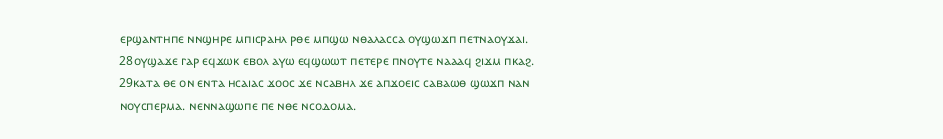ⲉⲣϣⲁⲛⲧⲏⲡⲉ ⲛⲛϣⲏⲣⲉ ⲙⲡⲓⲥⲣⲁⲏⲗ ⲣⲑⲉ ⲙⲡϣⲱ ⲛⲑⲁⲗⲁⲥⲥⲁ ⲟⲩϣⲱϫⲡ ⲡⲉⲧⲛⲁⲟⲩϫⲁⲓ. 28ⲟⲩϣⲁϫⲉ ⲅⲁⲣ ⲉϥϫⲱⲕ ⲉⲃⲟⲗ ⲁⲩⲱ ⲉϥϣⲱⲱⲧ ⲡⲉⲧⲉⲣⲉ ⲡⲛⲟⲩⲧⲉ ⲛⲁⲁⲁϥ ϩⲓϫⲙ ⲡⲕⲁϩ. 29ⲕⲁⲧⲁ ⲑⲉ ⲟⲛ ⲉⲛⲧⲁ ⲏⲥⲁⲓⲁⲥ ϫⲟⲟⲥ ϫⲉ ⲛⲥⲁⲃⲏⲗ ϫⲉ ⲁⲡϫⲟⲉⲓⲥ ⲥⲁⲃⲁⲱⲑ ϣⲱϫⲡ ⲛⲁⲛ ⲛⲟⲩⲥⲡⲉⲣⲙⲁ. ⲛⲉⲛⲛⲁϣⲱⲡⲉ ⲡⲉ ⲛⲑⲉ ⲛⲥⲟⲇⲟⲙⲁ.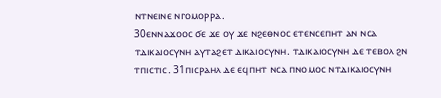ⲛⲧⲛⲉⲓⲛⲉ ⲛⲅⲟⲙⲟⲣⲣⲁ.
30ⲉⲛⲛⲁϫⲟⲟⲥ ϭⲉ ϫⲉ ⲟⲩ ϫⲉ ⲛϩⲉⲑⲛⲟⲥ ⲉⲧⲉⲛⲥⲉⲡⲏⲧ ⲁⲛ ⲛⲥⲁ ⲧⲇⲓⲕⲁⲓⲟⲥⲩⲛⲏ ⲁⲩⲧⲁϩⲉⲧ ⲇⲓⲕⲁⲓⲟⲥⲩⲛⲏ. ⲧⲇⲓⲕⲁⲓⲟⲥⲩⲛⲏ ⲇⲉ ⲧⲉⲃⲟⲗ ϩⲛ ⲧⲡⲓⲥⲧⲓⲥ. 31ⲡⲓⲥⲣⲁⲏⲗ ⲇⲉ ⲉϥⲡⲏⲧ ⲛⲥⲁ ⲡⲛⲟⲙⲟⲥ ⲛⲧⲇⲓⲕⲁⲓⲟⲥⲩⲛⲏ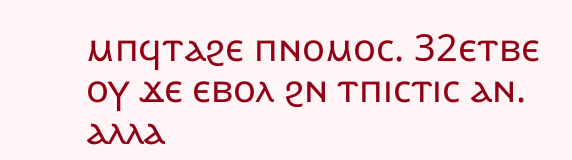ⲙⲡϥⲧⲁϩⲉ ⲡⲛⲟⲙⲟⲥ. 32ⲉⲧⲃⲉ ⲟⲩ ϫⲉ ⲉⲃⲟⲗ ϩⲛ ⲧⲡⲓⲥⲧⲓⲥ ⲁⲛ. ⲁⲗⲗⲁ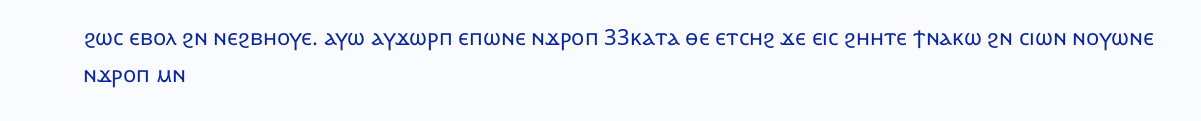ϩⲱⲥ ⲉⲃⲟⲗ ϩⲛ ⲛⲉϩⲃⲏⲟⲩⲉ. ⲁⲩⲱ ⲁⲩϫⲱⲣⲡ ⲉⲡⲱⲛⲉ ⲛϫⲣⲟⲡ 33ⲕⲁⲧⲁ ⲑⲉ ⲉⲧⲥⲏϩ ϫⲉ ⲉⲓⲥ ϩⲏⲏⲧⲉ ϯⲛⲁⲕⲱ ϩⲛ ⲥⲓⲱⲛ ⲛⲟⲩⲱⲛⲉ ⲛϫⲣⲟⲡ ⲙⲛ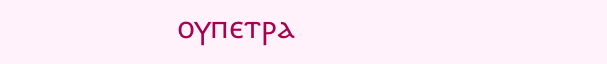ⲟⲩⲡⲉⲧⲣⲁ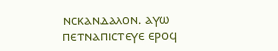ⲛⲥⲕⲁⲛⲇⲁⲗⲟⲛ. ⲁⲩⲱ ⲡⲉⲧⲛⲁⲡⲓⲥⲧⲉⲩⲉ ⲉⲣⲟϥ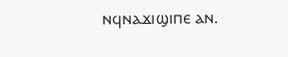ⲛϥⲛⲁϫⲓϣⲓⲡⲉ ⲁⲛ.